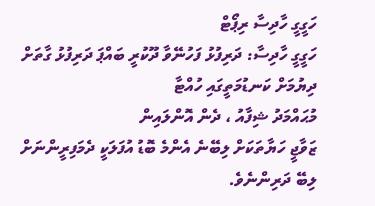ހަގީގީ ހާދިސާ ރިޕޯޓް
ހަގީގީ ހާދިސާ: ދަރިފުޅު ފަހުނޭވާ ދޫކުރީ ބައްޕަ ދަރިފުޅު ގާތަށް ދިޔުމަށް ކަނޑުމަތީގައި ހުއްޓާ
މުޙައްމަދު ޝިފާއު ، ދެން އޮންލައިން
ޒަވާޖީ ހަޔާތަކަށް ލިބޭނެ އެންމެ ބޮޑު އުފަލަކީ ދެމަފިރީންނަށް ލިބޭ ދަރިންނެވެ.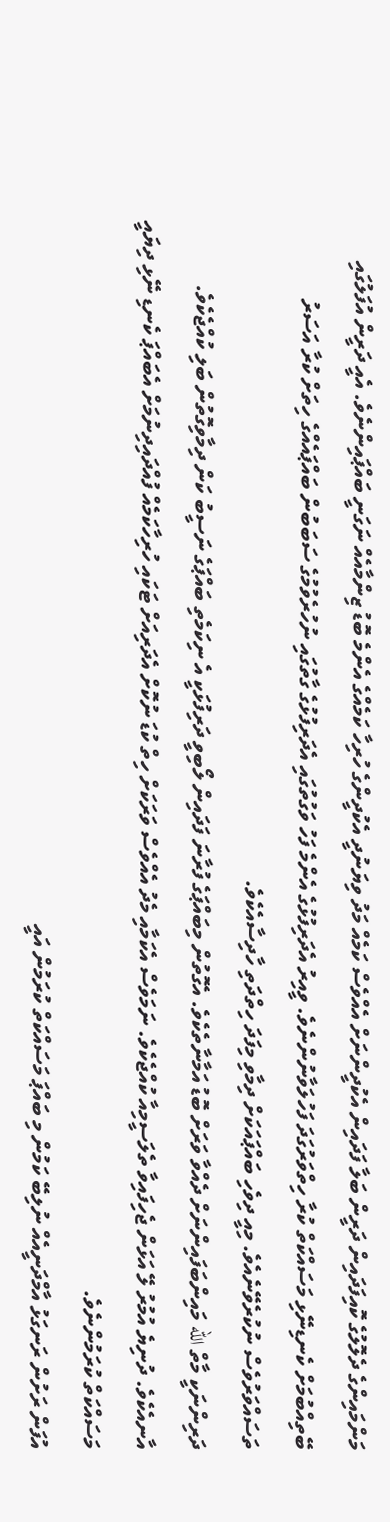މަންމައިންގެ ދެލޮލުގެ ކޮއިފަދައިން ދަރީން ބަލާ ފަދައިން އެކުދީންނަށް އެއްވެސް ކަމެއް މަދު ވިޔަނުދީ އެކުދީންގެ ހުރިހާ ކަމެއްގެ އެންމެ ބޮޑު ޒިންމާއެއް ނަގަނީ ބައްޕައިންނެވެ. އެއީ ދަރީން އުފަލުގައި ބޭތިއްބުމަށް ކެނޑިނޭޅި މަސައްކަތް ކުރާ ހިތްވަރުގަދަ ފަހުލަވާނުންނެވެ. ވީއިރު އެދަރިފުޅުގެ އެންމެ ފަހު ވަގުތުގައި އެދަރިފުޅުގެ ގާތުގައި ނުހުރެވުމުގެ ސަބަބުން ބައްޕައެއްގެ ހިތަށް ކުރާ އަސަރު ތަސައްވަރުވެސް ނުކުރެވޭނެއެވެ. މިއީ ދިވެހި ބައްޕައަކަށް ދިމާވި މިފަދަ ހިތްދަތި ހާދިސާއެކެވެ.
ދަރިންނަކީ މާތް الله މައިންބަފައިންނަށް ދެއްވާ ވަރަށް ބޮޑު އަމާނާތެކެވެ. އެގޮތުން މިބައްޕަގެ ފުރާނަ ފަދައިން ލޯބިވީ ދަރިފުޅަކީ އެ ނިކަމެތި ބައްޕަގެ ނަސީބު ކަން ދިމާވިގޮތުން ބަލި ކުއްޖެކެވެ. އާނއެކެވެ. ދުނިޔެ އުމުރު ލޭ އަޅަން ޖެހިފައިވާ ތެލަސީމިއާ ކުއްޖެކެވެ. ނަމަވެސް އެކަމާއި މެދު އެއްވެސް ވަރަކަށް ހިތް ކުޑަ ނުކޮށް އެދަރިއަށް ޓަކައި ހުރިހާކަމެއް ފުއްދައިދިނުމަށް އެބައްޕަ ކެނޑި ނޭޅި ދިޔައީ މަސައްކަތް ކުރަމުންނެވެ.
އުފަން ރަށުން ރަނގަޅު އާމްދަނީއެއް ނުލިބޭ ކަމުން މި ބައްޕަ މަސައްކަތް ކުރަމުން އައީ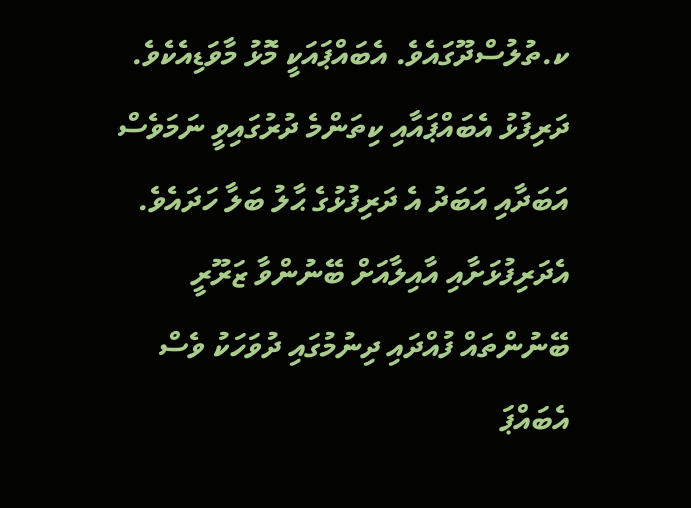ކ.ތުލުސްދޫގައެވެ. އެބައްޕައަކީ މޮޅު މާވަޑިއެކެވެ. ދަރިފުޅު އެބައްޕައާއި ކިތަންމެ ދުރުގައިވީ ނަމަވެސް އަބަދާއި އަބަދު އެ ދަރިފުޅުގެ ޙާލު ބަލާ ހަދައެވެ. އެދަރިފުޅަށާއި އާއިލާއަށް ބޭނުންވާ ޒަރޫރީ ބޭނުންތައް ފުއްދައި ދިނުމުގައި ދުވަހަކު ވެސް އެބައްޕަ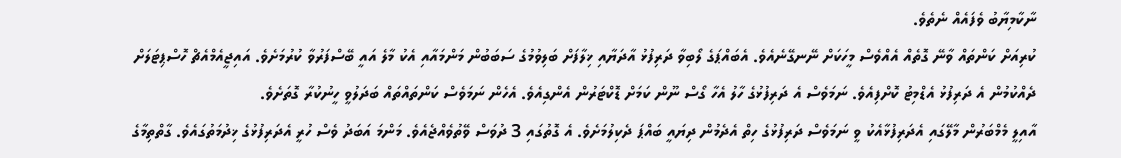ނާކާމިޔާބު ވެފައެއް ނެތެވެ.
ކުރިއަށް ކަންތައް ވާނޭ ގޮތެއް އެއްވެސް މީހަކަށް ނޭނގޭނެއެވެ. އެބައްޕަގެ ލޯބިވާ ދަރިފުޅު އާދަޔާއި ޚިލާފަށް ބަލިވުމުގެ ސަބަބުން މަންމައާއި އެކު މާލެ އައީ ބޭސްފަރުވާ ކުރުމަށެވެ. އައިޖީއެމްއެޗް ހޮސްޕިޓަލަށް ދެއްކުމުން އެ ދަރިފުޅު އެޑްމިޓު ކޮށްފިއެވެ. ނަމަވެސް އެ ދަރިފުޅުގެ ހާލު އެހާ ގޯސް ނޫން ކަމަށް ޑޮކްޓަރުން އެންގިއެވެ. އެހެން ނަމަވެސް ކަންތައްތައް ބަދަލުވީ ހީނުކުރާ ގޮތަށެވެ.
އާއިލީ މެމްބަރުން މާލޭގައި އެދަރިފުޅާއެކު ވީ ނަމަވެސް ދަރިފުޅުގެ ހިތް އެދެމުން ދިޔައީ ބައްޕަ ދެކިލުމަށެވެ. އެ ގޮތުގައި 3 ދުވަސް ވޭތުވެއްޖެއެވެ. މަންމަ އަބަދު ވެސް ހުރީ އެދަރިފުޅުގެ ޚިދުމަތުގައެވެ. ގާތްތިމާގެ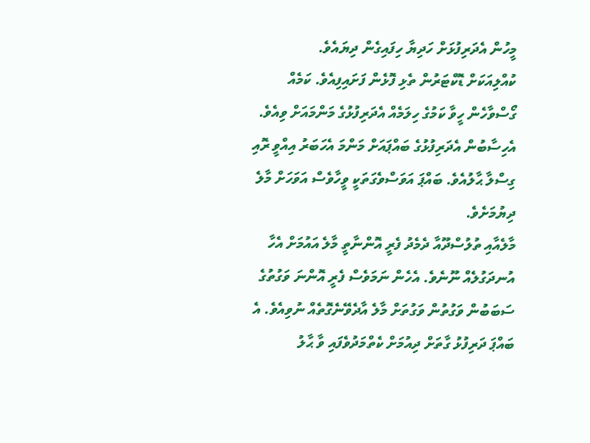މީހުން އެދަރިފުޅަށް ހަދިޔާ ހިފައިގެން ދިޔައެވެ.
ކުއްލިއަކަށް ޑޮކްޓަރުން ތެޅި ފޮޅެން ފަށައިފިއެވެ. ކަމެއް ގޯސްވާހެން ހީވާ ކަމުގެ ހިލަމެއް އެދަރިފުޅުގެ މަންމައަށް ވިއެވެ. އެހިސާބުން އެދަރިފުޅުގެ ބައްޕައަށް މަންމަ އެހަބަރު އިއްވީ ރޮއި ގިސްލާ ޙާލުއެވެ. ބައްޕަ އަވަސްވެގަތަކީ ވީހާވެސް އަވަހަށް މާލެ ދިޔުމަށެވެ.
މާލެއާއި ތުލުސްދޫއާ ދެމެދު ފެރީ އޮންނާތީ މާލެ އައުމަށް އެހާ އުނދަގުލެއް ނޫނެވެ. އެހެން ނަމަވެސް ފެރީ އޮންނަ ވަގުތުގެ ސަބަބުން ވަގުތުން ވަގުތަށް މާލެ އާދެވޭނެގޮތެއް ނުވިއެވެ. އެ ބައްޕަ ދަރިފުޅު ގާތަށް ދިއުމަށް ކެތްމަދުވެފައި ވާ ޙާލު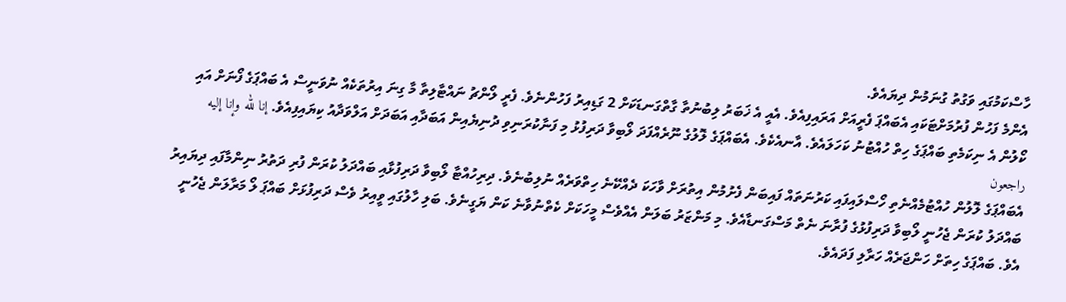ހާސްކަމުގައި ވަގުތު ގުނަމުން ދިޔައެވެ.
އެންމެ ފަހުން ފުރުމަށްޓަކައި އެބައްޕަ ފެރީއަށް އަރައިފިއެވެ. އެއީ އެ ޚަބަރު ލިބުނުތާ ގާތްގަނޑަކަށް 2 ގަޑިއިރު ފަހުންނެވެ. ފެރީ ލޯންޗު ނައްޓާލިތާ މާ ގިނަ އިރުތަކެއް ނުވަނީސް އެ ބައްޕަގެ ފޯނަށް އައި ކޯލުން އެ ނިކަމެތި ބައްޕަގެ ހިތް ހުއްޓުނު ކަހަލައެވެ. އާނއެކެވެ. އެބައްޕަގެ ލޮލުގެ ނޫރެއްފަދަ ލޯބިވާ ދަރިފުޅު މި ފަނާކުރަނިވި ދުނިޔެއިން އަބަދާއި އަބަދަށް އަލްވަދާއު ކިޔައިފިއެވެ. إنا لله وإنا إليه راجعون
އެބައްޕަގެ ލޮލުން ހުއްޓުމެއްނެތި ހޯސްލައިފައި ކަރުނަތައް ފައިބަން ފެށުމުން އިތުރަށް ވާހަކަ ދެއްކޭނެ ހިތްވަރެއް ނުލިބުނެވެ. ދިރިހުއްޓާ ލޯބިވާ ދަރިފުޅާއި ބައްދަލު ކުރަން ފުރި ދަތުރު ނިންމާފައި ދިޔައިރު ބައްދަލު ކުރަން ޖެހުނީ ލޯބިވާ ދަރިފުޅުގެ ފުރާނަ ނެތް މަސްގަނޑާއެވެ. މި މަންޒަރު ބަލަން އެއްވެސް މީހަކަށް ކެތްނުވާނެ ކަން ޔަގީނެވެ. ބަލި ހާލުގައި ވީއިރު ވެސް ދަރިފުޅަށް ބައްޕަ ލޯ މަރާލަން ޖެހުނީ އެވެ. ބައްޕަގެ ހިތަށް ހަންޖަރެއް ހަރާލި ފަދައެވެ.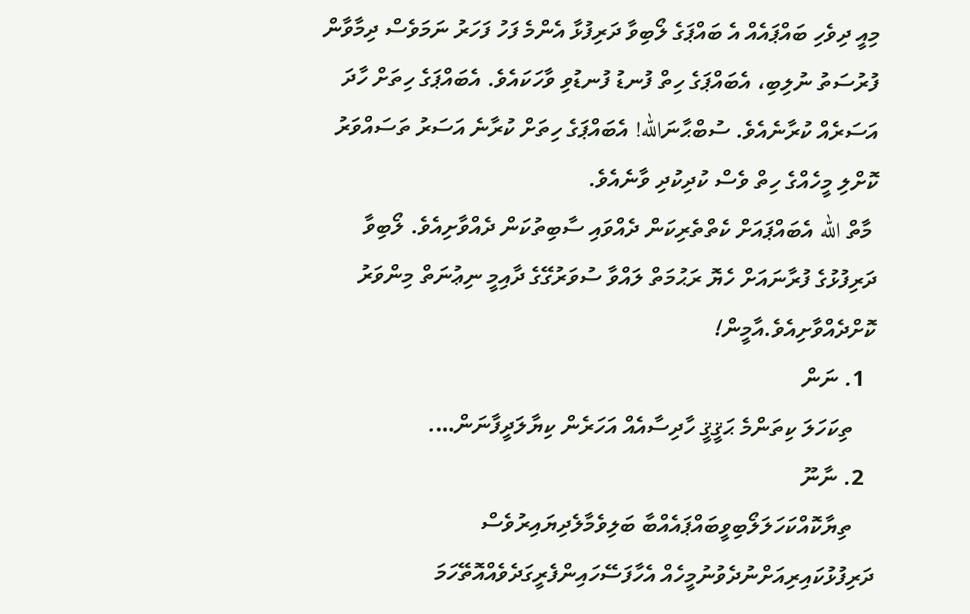މިއީ ދިވެހި ބައްޕައެއް އެ ބައްޕަގެ ލޯބިވާ ދަރިފުޅާ އެންމެ ފަހު ފަހަރު ނަމަވެސް ދިމާވާން ފުރުސަތު ނުލިބި، އެބައްޕަގެ ހިތް ފުނޑު ފުނޑުވި ވާހަކައެވެ. އެބައްޕަގެ ހިތަށް ހާދަ އަސަރެއް ކުރާނެއެވެ. ސުބްޙާނަالله! އެބައްޕަގެ ހިތަށް ކުރާނެ އަސަރު ތަސައްވަރު ކޮށްލި މީހެއްގެ ހިތް ވެސް ކުދިކުދި ވާނެއެވެ.
 މާތް الله އެބައްޕައަށް ކެތްތެރިކަން ދެއްވައި ސާބިތުކަން ދެއްވާށިއެވެ. ލޯބިވާ ދަރިފުޅުގެ ފުރާނައަށް ހެޔޮ ރަޙުމަތް ލައްވާ ސުވަރުގޭގެ ދާއިމީ ނިޢުނަތް މިންވަރު ކޮށްދެއްވާށިއެވެ.އާމީން!
  1. ނަން
    ތިކަހަލަ ކިތަންމެ ޙަޤީޤީ ހާދިސާއެއް އަހަރެން ކިޔާލަދީފާނަން….
  2. ނާނޫ
    ތިޔާކޮއްކަހަލަލޯބިވީބައްޕައެއްބާ ބަލިވެމާލެދިޔައިރުވެސް ދަރިފުޅުކައިރިއަށްނުދެވުނުމީހެއް އެހާފަސޭހައިންފެރީގަދެވެއްއޮތޭހަމަ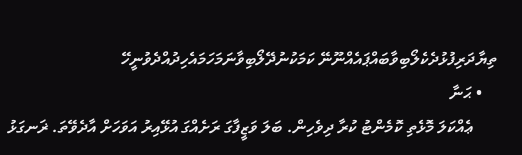ތިޔާދަރިފުޅުދެކެލޯބިވާބައްޕައެއްނޫނޭ ކަމަކުނުދޭލޯބިވާނަމަހަމައެހިދުއްދެވުނީހޭ
    • ޙަނާ
      ޢެއްކަލަ މޮޅެތި ކޮމެންޓު ކުރާ ދިވެހިން. ބަލަ ވަޒީފާގަ ރަށެއްގަ އުޅޭއިރު އަވަހަށް އާދެވޭތަ. ޜަނގަޅު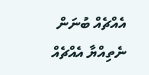އެއްޗެއް ބުނަން ނެތިއްޔާ އެއްޗެއް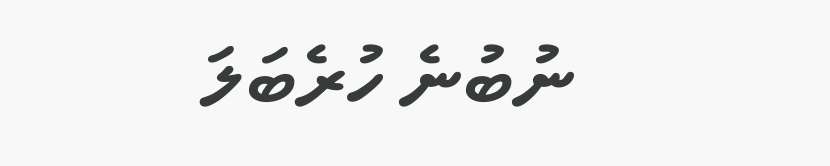ނުބުނެ ހުރެބަލަ